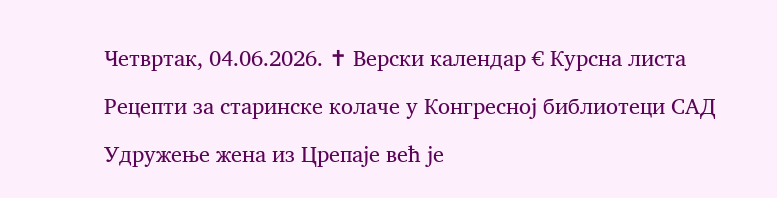Четвртак, 04.06.2026. ✝ Верски календар € Курсна листа

Рецепти за старинске колаче у Конгресној библиотеци САД

Удружење жена из Црепаје већ је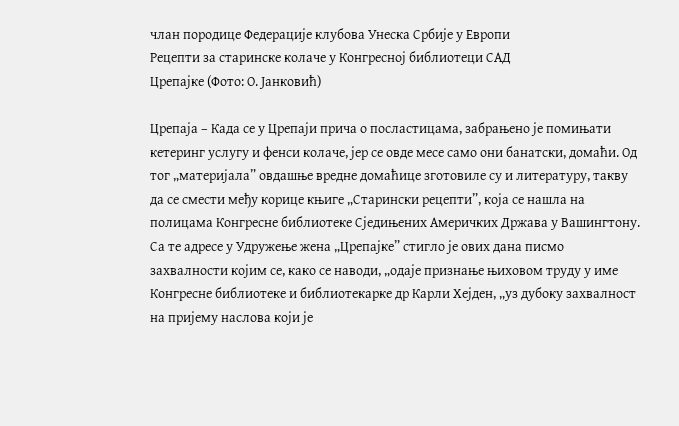члан породице Федерације клубова Унеска Србије у Европи
Рецепти за старинске колаче у Конгресној библиотеци САД
Црепајке (Фото: О. Јанковић)

Црепаја – Када се у Црепаји прича о посластицама, забрањено је помињати кетеринг услугу и фенси колаче, јер се овде месе само они банатски, домаћи. Од тог „материјала” овдашње вредне домаћице зготовиле су и литературу, такву да се смести међу корице књиге „Старински рецепти”, која се нашла на полицама Конгресне библиотеке Сједињених Америчких Држава у Вашингтону. Са те адресе у Удружење жена „Црепајке” стигло је ових дана писмо захвалности којим се, како се наводи, „одаје признање њиховом труду у име Конгресне библиотеке и библиотекарке др Карли Хејден, „уз дубоку захвалност на пријему наслова који је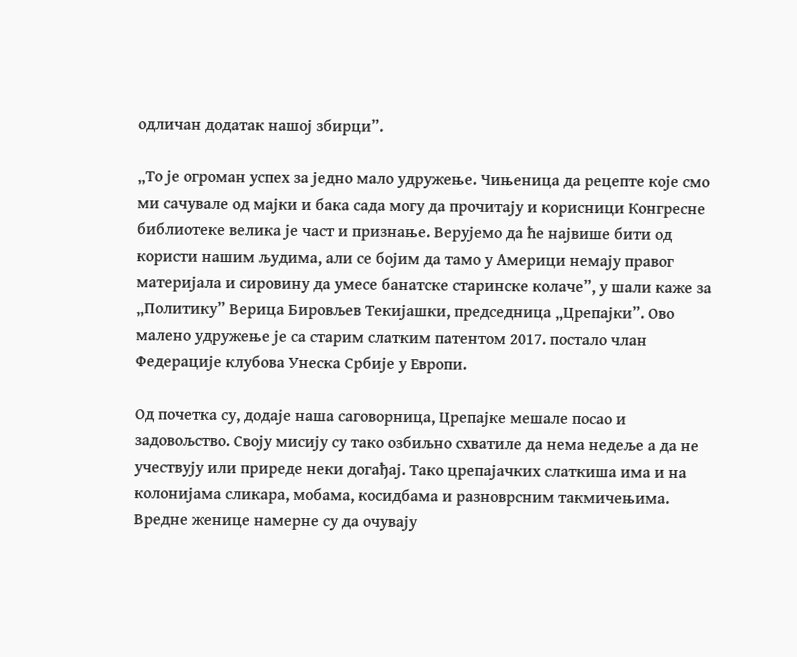одличан додатак нашој збирци”.

„То је огроман успех за једно мало удружење. Чињеница да рецепте које смо ми сачувале од мајки и бака сада могу да прочитају и корисници Конгресне библиотеке велика је част и признање. Верујемо да ће највише бити од користи нашим људима, али се бојим да тамо у Америци немају правог материјала и сировину да умесе банатске старинске колаче”, у шали каже за „Политику” Верица Бировљев Текијашки, председница „Црепајки”. Ово малено удружење је са старим слатким патентом 2017. постало члан Федерације клубова Унеска Србије у Европи.

Од почетка су, додаје наша саговорница, Црепајке мешале посао и задовољство. Своју мисију су тако озбиљно схватиле да нема недеље а да не учествују или приреде неки догађај. Тако црепајачких слаткиша има и на колонијама сликара, мобама, косидбама и разноврсним такмичењима. Вредне женице намерне су да очувају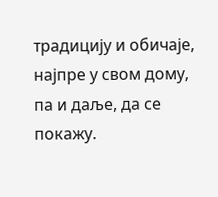традицију и обичаје, најпре у свом дому, па и даље, да се покажу.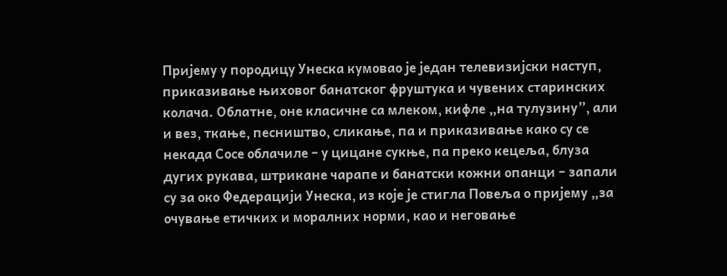Пријему у породицу Унеска кумовао је један телевизијски наступ, приказивање њиховог банатског фруштука и чувених старинских колача. Облатне, оне класичне са млеком, кифле „на тулузину”, али и вез, ткање, песништво, сликање, па и приказивање како су се некада Сосе облачиле – у цицане сукње, па преко кецеља, блуза дугих рукава, штрикане чарапе и банатски кожни опанци – запали су за око Федерацији Унеска, из које је стигла Повеља о пријему „за очување етичких и моралних норми, као и неговање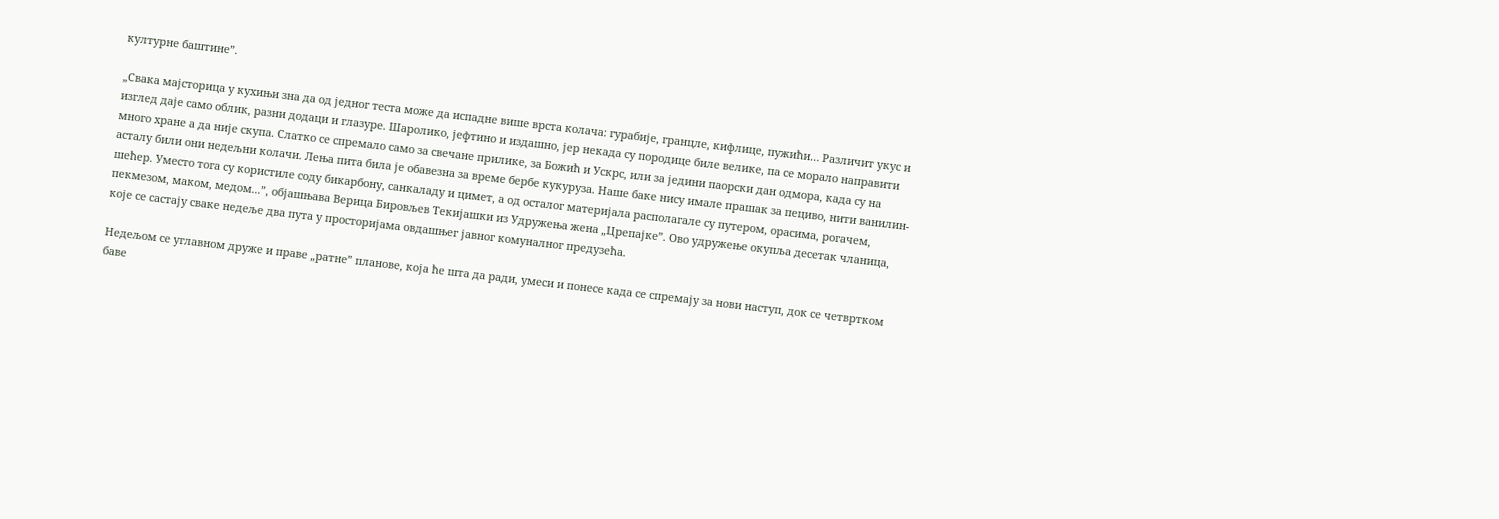културне баштине”.

„Свака мајсторица у кухињи зна да од једног теста може да испадне више врста колача: гурабије, гранцле, кифлице, пужићи… Различит укус и изглед даје само облик, разни додаци и глазуре. Шаролико, јефтино и издашно, јер некада су породице биле велике, па се морало направити много хране а да није скупа. Слатко се спремало само за свечане прилике, за Божић и Ускрс, или за једини паорски дан одмора, када су на асталу били они недељни колачи. Лења пита била је обавезна за време бербе кукуруза. Наше баке нису имале прашак за пециво, нити ванилин-шећер. Уместо тога су користиле соду бикарбону, санкаладу и цимет, а од осталог материјала располагале су путером, орасима, рогачем, пекмезом, маком, медом...”, објашњава Верица Бировљев Текијашки из Удружења жена „Црепајке”. Ово удружење окупља десетак чланица, које се састају сваке недеље два пута у просторијама овдашњег јавног комуналног предузећа.

Недељом се углавном друже и праве „ратне” планове, која ће шта да ради, умеси и понесе када се спремају за нови наступ, док се четвртком баве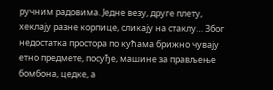ручним радовима. Једне везу, друге плету, хеклају разне корпице, сликају на стаклу… Због недостатка простора по кућама брижно чувају етно предмете, посуђе, машине за прављење бомбона, цедке, а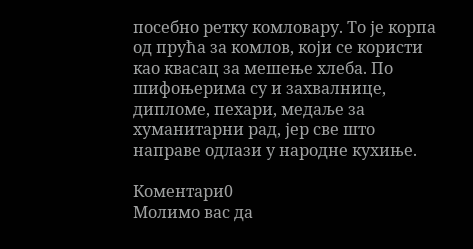посебно ретку комловару. То је корпа од прућа за комлов, који се користи као квасац за мешење хлеба. По шифоњерима су и захвалнице, дипломе, пехари, медаље за хуманитарни рад, јер све што направе одлази у народне кухиње.

Коментари0
Молимо вас да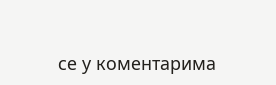се у коментарима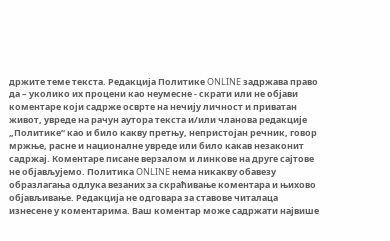држите теме текста. Редакција Политике ONLINE задржава право да – уколико их процени као неумесне - скрати или не објави коментаре који садрже осврте на нечију личност и приватан живот, увреде на рачун аутора текста и/или чланова редакције „Политике“ као и било какву претњу, непристојан речник, говор мржње, расне и националне увреде или било какав незаконит садржај. Коментаре писане верзалом и линкове на друге сајтове не објављујемо. Политика ONLINE нема никакву обавезу образлагања одлука везаних за скраћивање коментара и њихово објављивање. Редакција не одговара за ставове читалаца изнесене у коментарима. Ваш коментар може садржати највише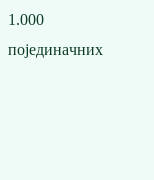1.000 појединачних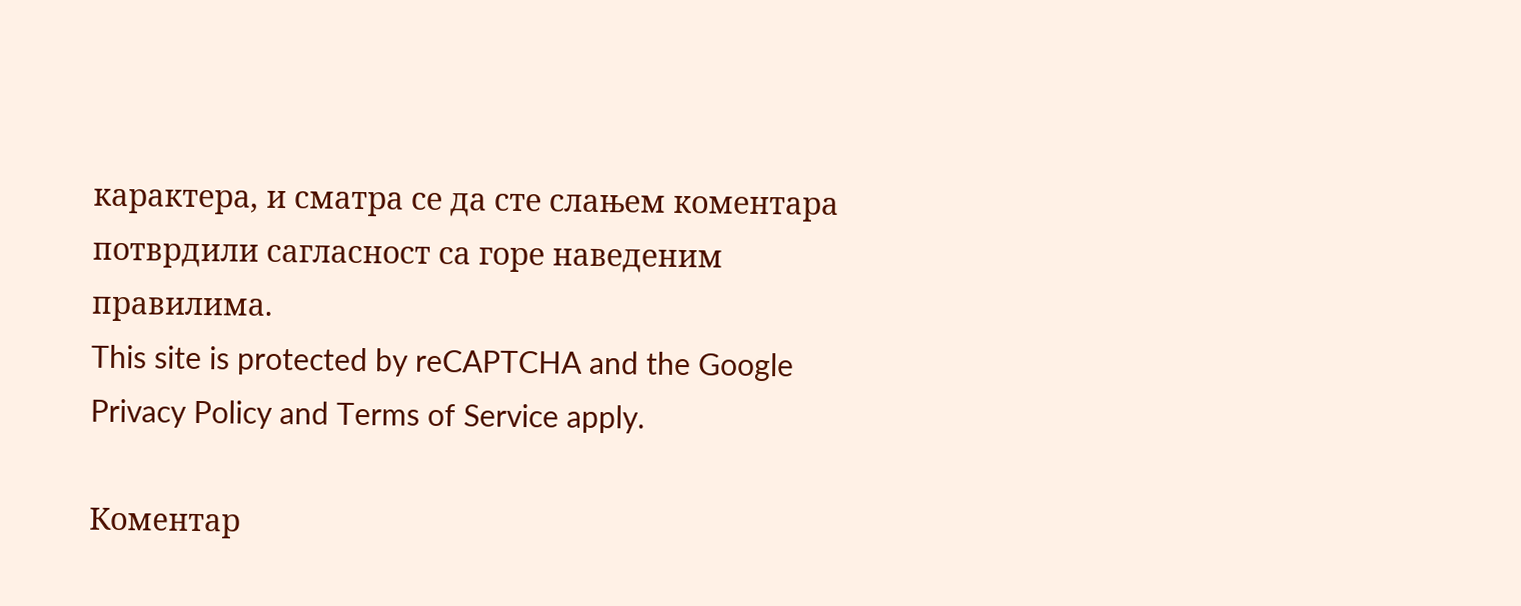карактера, и сматра се да сте слањем коментара потврдили сагласност са горе наведеним правилима.
This site is protected by reCAPTCHA and the Google Privacy Policy and Terms of Service apply.

Комeнтар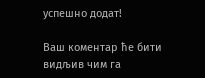успeшно додат!

Ваш комeнтар ћe бити видљив чим га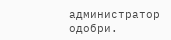администратор одобри.